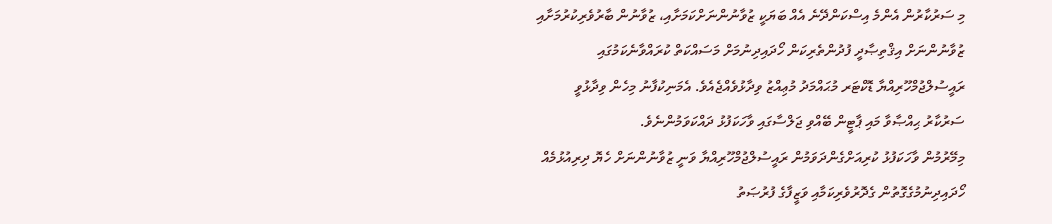މި ސަރުކާރުން އެންމެ އިސްކަންދޭނެ އެއް ބަޔަކީ ޒުވާނުންނަށްކަމަށާއި، ޒުވާނުން ބާރުވެރިކުރުމަށާއި ޒުވާނުންނަށް އިޤްތިޞާދީ ފުދުންތެރިކަން ހޯދައިދިނުމަށް މަސައްކަތް ކުރައްވާނެކަމުގައި ރައީސުލްޖުމްހޫރިއްޔާ ޑޮކްޓަރ މުޙައްމަދު މުޢިއްޒު ވިދާޅުވެއްޖެއެވެ. އެމަނިކުފާނު މިހެން ވިދާޅުވީ ސަރުކާރު ޙިއްޞާވާ މައި ޕާޓީން ބޭއްވި ޖަލްސާގައި ވާހަކަފުޅު ދައްކަވަމުންނެވެ.
މިމޭރުމުން ވާހަކަފުޅު ކުރިއަށްގެންދަވަމުން ރައީސުލްޖުމްހޫރިއްޔާ ވަނީ ޒުވާނުންނަށް ހެޔޮ ދިރިއުޅުމެއް ހޯދައިދިނުމުގެގޮތުން ގެދޮރުވެރިކަމާއި ވަޒީފާގެ ފުރުޞަތު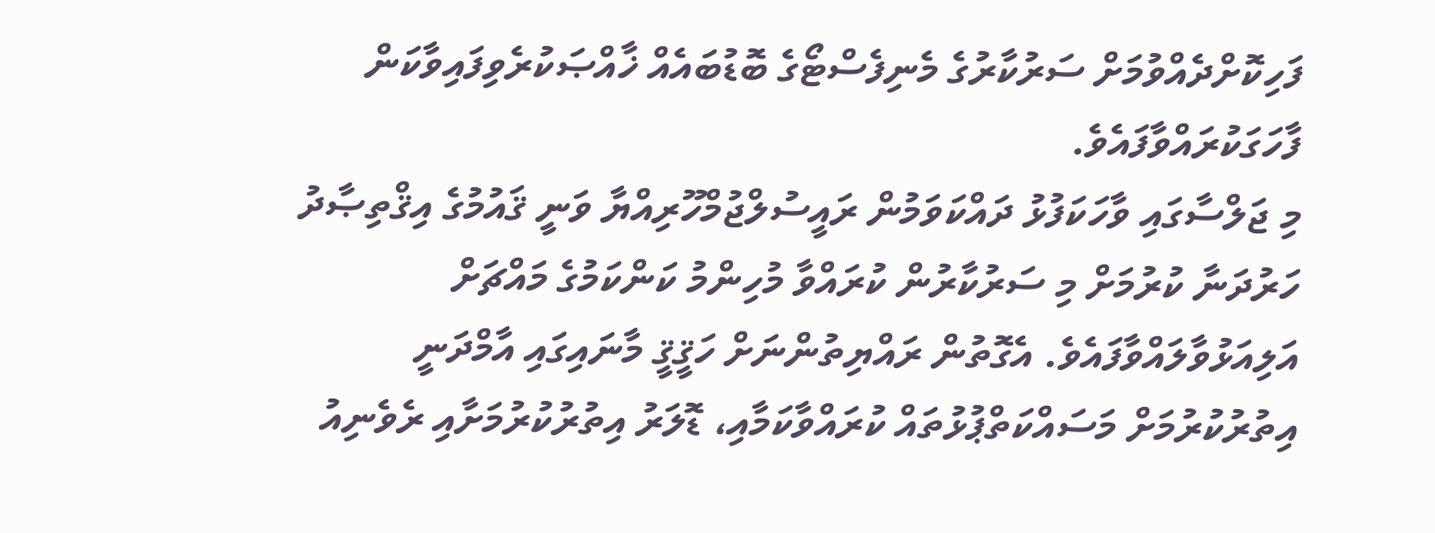ފަހިކޮށްދެއްވުމަށް ސަރުކާރުގެ މެނިފެސްޓޯގެ ބޮޑުބައެއް ޚާއްޞަކުރެވިފައިވާކަން ފާހަގަކުރައްވާފައެވެ.
މި ޖަލްސާގައި ވާހަކަފުޅު ދައްކަވަމުން ރައީސުލްޖުމްހޫރިއްޔާ ވަނީ ޤައުމުގެ އިޤްތިޞާދު ހަރުދަނާ ކުރުމަށް މި ސަރުކާރުން ކުރައްވާ މުހިންމު ކަންކަމުގެ މައްޗަށް އަލިއަޅުވާލައްވާފައެވެ. އެގޮތުން ރައްޔިތުންނަށް ހަޤީޤީ މާނައިގައި އާމްދަނީ އިތުރުކުރުމަށް މަސައްކަތްޕުޅުތައް ކުރައްވާކަމާއި، ޑޮލަރު އިތުރުކުރުމަށާއި ރެވެނިއު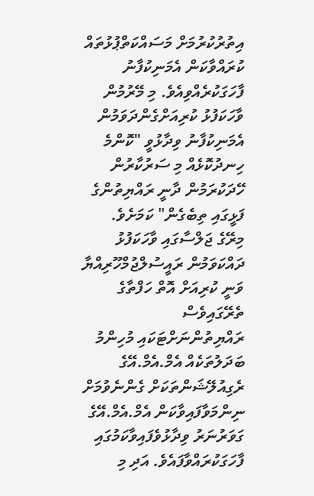އިތުރުކުރުމަށް މަސައްކަތްޕުޅުތައް ކުރައްވާކަން އެމަނިކުފާނު ފާހަގަކުރެއްވިއެވެ. މި މޭރުމުން ވާހަކަފުޅު ކުރިއަށްގެންދަވަމުން އެމަނިކުފާނު ވިދާޅުވީ "ކޮންމެ ހިނދުކޮޅެއް މި ސަރުކާރުން ހޭދަކުރަމުން ދާނީ ރައްޔިތުންގެ ފަޅީގައި ތިބެގެން" ކަމަށެވެ.
މިރޭގެ ޖަލްސާގައި ވާހަކަފުޅު ދައްކަވަމުން ރައީސުލްޖުމްހޫރިއްޔާ ވަނީ ކުރިއަށް އޮތް ހަފްތާގެ ތެރޭގައިވެސް ރައްޔިތުންނަށްޓަކައި މުހިންމު ބަދަލުތަކެއް އެމް.އެމް.އޭގެ ރެގިއުލޭޝަންތަކަށް ގެންނެވުމަށް ނިންމަވާފައިވާކަން އެމް.އެމް.އޭގެ ގަވަރުނަރު ވިދާޅުވެފައިވާކަމުގައި ފާހަގަކުރައްވާފައެވެ. އަދި މި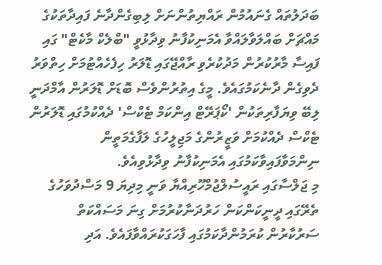ބަދަލުތައް ގެނައުމުން ރައްޔިތުންނަށް ލިބިގެންދާނެ ފައިދާތަކުގެ މައްޗަށް ބައްލަވާލައްވާ އެމަނިކުފާނު ވިދާޅުވީ "ބްލެކް މާކެޓް" ގައި ފައިސާ މާރުކުރުން މަދުކުރެވި ރާއްޖޭގައި ޑޮލަރު ހިފެހެއްޓުމަށް ހިތްވަރު ދެވިގެން ދާނެކަމުގައެވެ. މީގެ އިތުރުންވެސް ބޮޑަށް ޑޮލަރުން އާމްދަނީ ލިބޭ ވިޔަފާރިތަކުން 'ކޯޕަރޭޓް އިންކަމް ޓެކްސް' ދެއްކުމުގައި ޑޮލަރުން ޓެކްސް ދެއްކުމަށް ވަޒީރުންގެ މަޖިލީހުގެ ލަފާގެމަތީން ނިންމަވާފައިވާކަމުގައި އެމަނިކުފާނު ވިދާޅުވިއެވެ.
މި ޖަލްސާގައި ރައީސުލްޖުމްހޫރިއްޔާ ވަނީ މިދިޔަ 9 މަސްދުވަހުގެ ތެރޭގައި ދީނީކަންކަން ހަރުދަނާކުރުމަށް ގިނަ މަސައްކަތް ސަރުކާރުން ކުރަމުންދާކަމުގައި ފާހަގަކުރައްވާފައެވެ. އަދި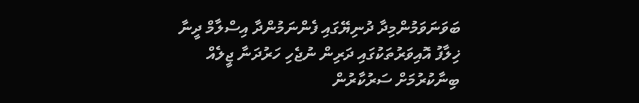ބަވަނަވަމުންމިދާ ދުނިޔޭގައި ފެންނަމުންދާ އިސްލާމް ދީނާ ޚިލާފު އޮއިވަރުތަކުގައި ދަރިން ނުޖެހި ހަރުދަނާ ޖީލެއް ބިނާކުރުމަށް ސަރުކާރުން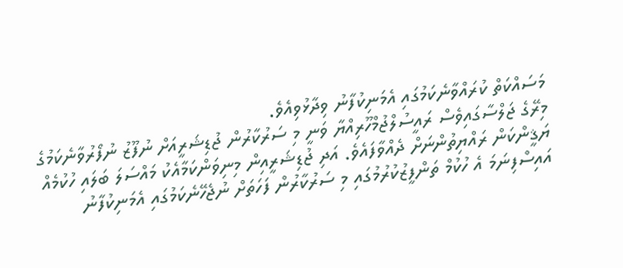މަސައްކަތް ކުރައްވާނެކަމުގައި އެމަނިކުފާނު ވިދާޅުވިއެވެ.
މިރޭގެ ޖަލްސާގައިވެސް ރައީސުލްޖުމްހޫރިއްޔާ ވަނީ މި ސަރުކާރުން ޖުޑިޝަރީއަށް ނުފޫޒު ނުފޯރުވާނެކަމުގެ ޔަޤީންކަން ރައްޔިތުންނަށް ދެއްވާފައެވެ. އަދި ޖުޑިޝަރީއިން މިނިވަންކަމާއެކު މައްސަލަ ބަލައި ހުކުމެއް އައިސްފިނަމަ އެ ހުކުމް ތަންފީޒުކުރުމުގައި މި ސަރުކާރުން ފަހަތަށް ނުޖެހޭނެކަމުގައި އެމަނިކުފާނު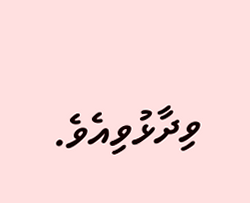ވިދާޅުވިއެވެ.